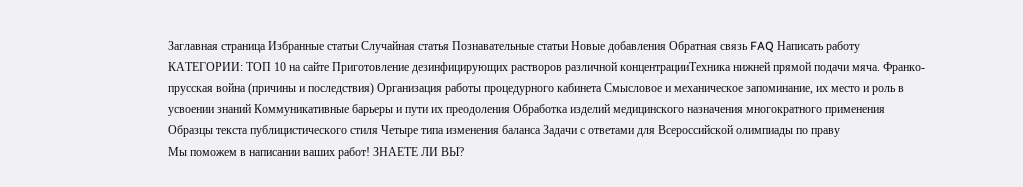Заглавная страница Избранные статьи Случайная статья Познавательные статьи Новые добавления Обратная связь FAQ Написать работу КАТЕГОРИИ: ТОП 10 на сайте Приготовление дезинфицирующих растворов различной концентрацииТехника нижней прямой подачи мяча. Франко-прусская война (причины и последствия) Организация работы процедурного кабинета Смысловое и механическое запоминание, их место и роль в усвоении знаний Коммуникативные барьеры и пути их преодоления Обработка изделий медицинского назначения многократного применения Образцы текста публицистического стиля Четыре типа изменения баланса Задачи с ответами для Всероссийской олимпиады по праву
Мы поможем в написании ваших работ! ЗНАЕТЕ ЛИ ВЫ?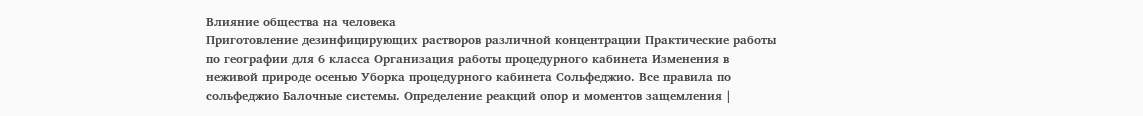Влияние общества на человека
Приготовление дезинфицирующих растворов различной концентрации Практические работы по географии для 6 класса Организация работы процедурного кабинета Изменения в неживой природе осенью Уборка процедурного кабинета Сольфеджио. Все правила по сольфеджио Балочные системы. Определение реакций опор и моментов защемления |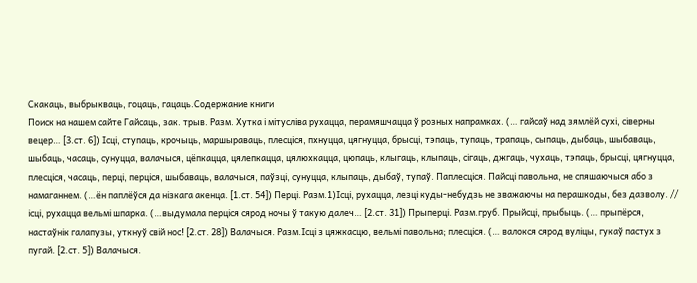Скакаць, выбрыкваць, гоцаць, гацаць.Содержание книги
Поиск на нашем сайте Гайсаць, зак. трыв. Разм. Хутка і мітусліва рухацца, перамяшчацца ў розных напрамках. (… гайсаў над зямлёй сухі, сіверны вецер… [3.ст. 6]) Ісці, ступаць, крочыць, маршыраваць, плесціся, пхнуцца, цягнуцца, брысці, тэпаць, тупаць, трапаць, сыпаць, дыбаць, шыбаваць, шыбаць, часаць, сунуцца, валачыся, цёпкацца, цялепкацца, цялюхкацца, цюпаць, клыгаць, клыпаць, сігаць, джгаць, чухаць, тэпаць, брысці, цягнуцца, плесціся, часаць, перці, перціся, шыбаваць, валачыся, паўзці, сунуцца, клыпаць, дыбаў, тупаў. Паплесціся. Пайсці павольна, не спяшаючыся або з намаганнем. (…ён паплёўся да нізкага акенца. [1.ст. 54]) Перці. Разм.1)Ісці, рухацца, лезці куды-небудзь не зважаючы на перашкоды, без дазволу. // ісці, рухацца вельмі шпарка. (…выдумала перціся сярод ночы ў такую далеч… [2.ст. 31]) Прыперці. Разм.груб. Прыйсці, прыбыць. (… прыпёрся, настаўнік галапузы, уткнуў свій нос! [2.ст. 28]) Валачыся. Разм.Ісці з цяжкасцю, вельмі павольна; плесціся. (… валокся сярод вуліцы, гукаў пастух з пугай. [2.ст. 5]) Валачыся.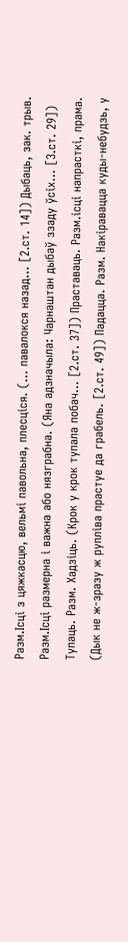Разм.Ісці з цяжкасцю, вельмі павольна, плесціся. (… павалокся назад… [2.ст. 14]) Дыбаць, зак. трыв. Разм.Ісці размерна і важна або нязграбна. (Яна адзначыла: Чарнаштан дыбаў ззаду ўсіх… [3.ст. 29]) Тупаць. Разм. Хадзіць. (Крок у крок тупала побач… [2.ст. 37]) Праставаць. Разм.ісці напрасткі, прама. (Дык не ж-зразу ж рупліва прастуе да грабель. [2.ст. 49]) Падацца. Разм. Накіравацца куды-небудзь, у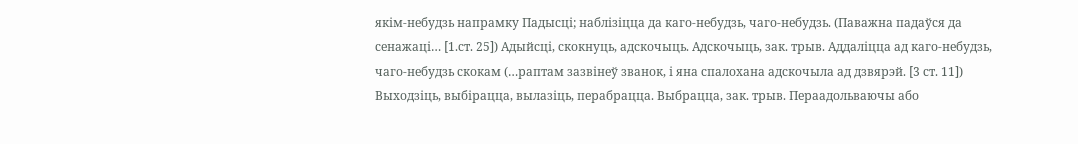якім-небудзь напрамку Падысці; наблізіцца да каго-небудзь, чаго-небудзь. (Паважна падаўся да сенажаці… [1.ст. 25]) Адыйсці, скокнуць, адскочыць. Адскочыць, зак. трыв. Аддаліцца ад каго-небудзь, чаго-небудзь скокам (…раптам зазвінеў званок, і яна спалохана адскочыла ад дзвярэй. [3 ст. 11]) Выходзіць, выбірацца, вылазіць, перабрацца. Выбрацца, зак. трыв. Пераадольваючы або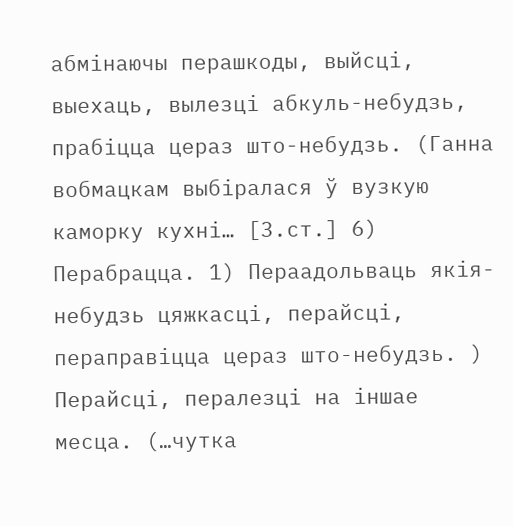абмінаючы перашкоды, выйсці, выехаць, вылезці абкуль-небудзь, прабіцца цераз што-небудзь. (Ганна вобмацкам выбіралася ў вузкую каморку кухні… [3.ст.] 6) Перабрацца. 1) Пераадольваць якія-небудзь цяжкасці, перайсці, пераправіцца цераз што-небудзь. ) Перайсці, пералезці на іншае месца. (…чутка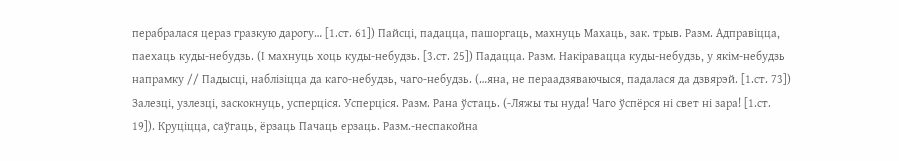перабралася цераз гразкую дарогу… [1.ст. 61]) Пайсці, падацца, пашоргаць, махнуць Махаць, зак. трыв. Разм. Адправіцца, паехаць куды-небудзь. (І махнуць хоць куды-небудзь. [3.ст. 25]) Падацца. Разм. Накіравацца куды-небудзь, у якім-небудзь напрамку // Падысці, наблізіцца да каго-небудзь, чаго-небудзь. (…яна, не пераадзяваючыся, падалася да дзвярэй. [1.ст. 73]) Залезці, узлезці, заскокнуць, усперціся. Усперціся. Разм. Рана ўстаць. (-Ляжы ты нуда! Чаго ўспёрся ні свет ні зара! [1.ст. 19]). Круціцца, саўгаць, ёрзаць Пачаць ерзаць. Разм.-неспакойна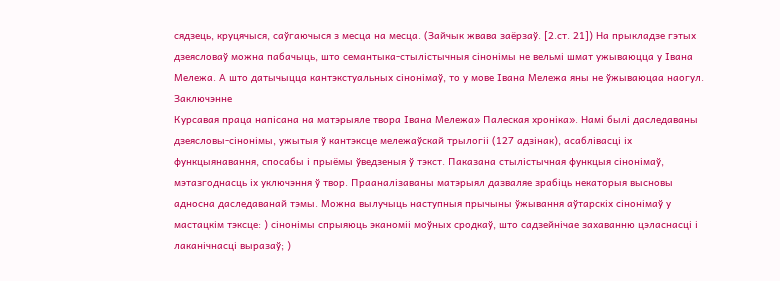сядзець, круцячыся, саўгаючыся з месца на месца. (Зайчык жвава заёрзаў. [2.ст. 21]) На прыкладзе гэтых дзеясловаў можна пабачыць, што семантыка-стылістычныя сінонімы не вельмі шмат ужываюцца у Івана Мележа. А што датычыцца кантэкстуальных сінонімаў, то у мове Івана Мележа яны не ўжываюцаа наогул.
Заключэнне
Курсавая праца напісана на матэрыяле твора Івана Мележа» Палеская хроніка». Намі былі даследаваны дзеясловы-сінонімы, ужытыя ў кантэксце мележаўскай трылогіі (127 адзінак), асаблівасці іх функцыянавання, спосабы і прыёмы ўведзеныя ў тэкст. Паказана стылістычная функцыя сінонімаў, мэтазгоднасць іх уключэння ў твор. Прааналізаваны матэрыял дазваляе зрабіць некаторыя высновы адносна даследаванай тэмы. Можна вылучыць наступныя прычыны ўжывання аўтарскіх сінонімаў у мастацкім тэксце: ) сінонімы спрыяюць эканоміі моўных сродкаў, што садзейнічае захаванню цэласнасці і лаканічнасці выразаў; )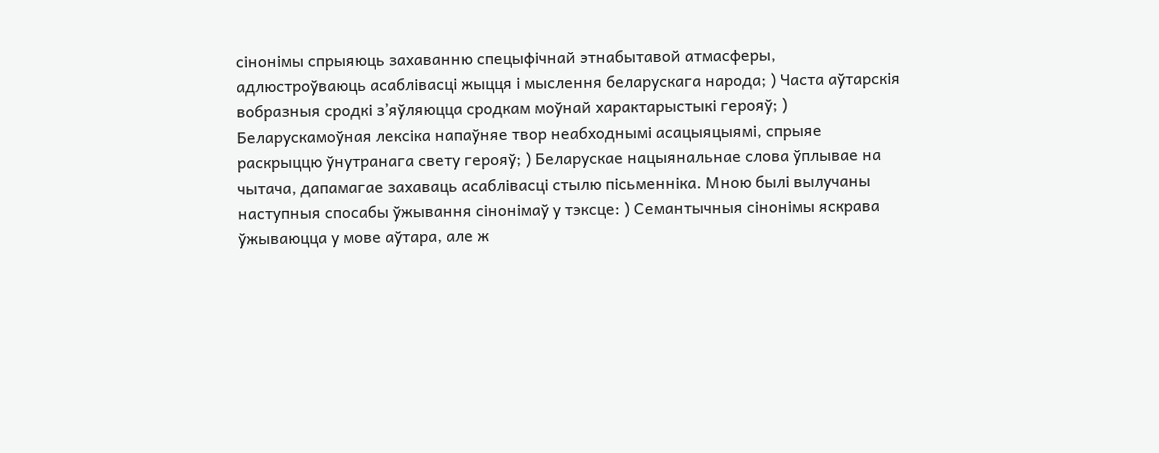сінонімы спрыяюць захаванню спецыфічнай этнабытавой атмасферы, адлюстроўваюць асаблівасці жыцця і мыслення беларускага народа; ) Часта аўтарскія вобразныя сродкі з’яўляюцца сродкам моўнай характарыстыкі герояў; ) Беларускамоўная лексіка напаўняе твор неабходнымі асацыяцыямі, спрыяе раскрыццю ўнутранага свету герояў; ) Беларускае нацыянальнае слова ўплывае на чытача, дапамагае захаваць асаблівасці стылю пісьменніка. Мною былі вылучаны наступныя спосабы ўжывання сінонімаў у тэксце: ) Семантычныя сінонімы яскрава ўжываюцца у мове аўтара, але ж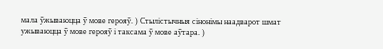мала ўжываюцца ў мове герояў. ) Стылістычныя сінонімы наадварот шмат ужываюцца ў мове герояў і таксама ў мове аўтара. )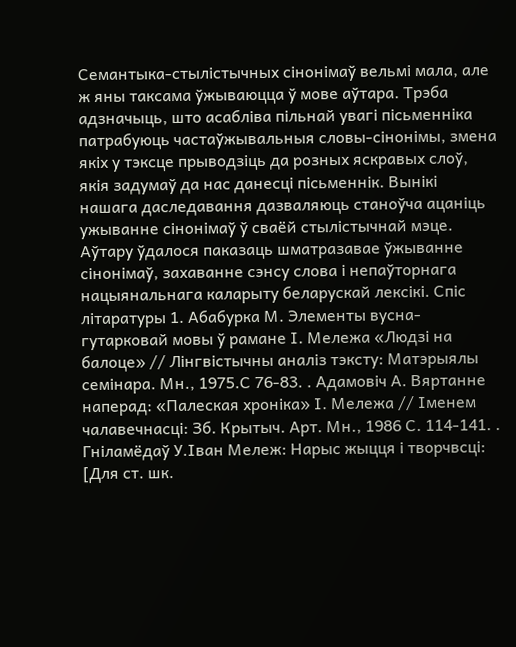Семантыка-стылістычных сінонімаў вельмі мала, але ж яны таксама ўжываюцца ў мове аўтара. Трэба адзначыць, што асабліва пільнай увагі пісьменніка патрабуюць частаўжывальныя словы-сінонімы, змена якіх у тэксце прыводзіць да розных яскравых слоў, якія задумаў да нас данесці пісьменнік. Вынікі нашага даследавання дазваляюць станоўча ацаніць ужыванне сінонімаў ў сваёй стылістычнай мэце. Аўтару ўдалося паказаць шматразавае ўжыванне сінонімаў, захаванне сэнсу слова і непаўторнага нацыянальнага каларыту беларускай лексікі. Спіс літаратуры 1. Абабурка М. Элементы вусна-гутарковай мовы ў рамане І. Мележа «Людзі на балоце» // Лінгвістычны аналіз тэксту: Матэрыялы семінара. Мн., 1975.С 76-83. . Адамовіч А. Вяртанне наперад: «Палеская хроніка» І. Мележа // Іменем чалавечнасці: Зб. Крытыч. Арт. Мн., 1986 С. 114-141. . Гніламёдаў У.Іван Мележ: Нарыс жыцця і творчвсці: [Для ст. шк.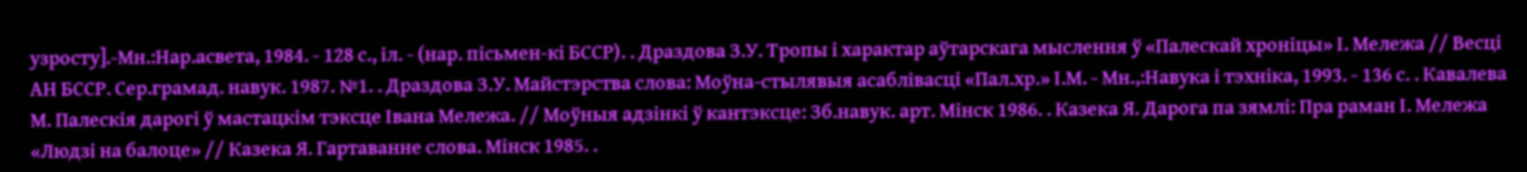узросту].-Мн.:Нар.асвета, 1984. - 128 с., іл. - (нар. пісьмен-кі БССР). . Драздова З.У. Тропы і характар аўтарскага мыслення ў «Палескай хроніцы» І. Мележа // Весці АН БССР. Сер.грамад. навук. 1987. №1. . Драздова З.У. Майстэрства слова: Моўна-стылявыя асаблівасці «Пал.хр.» І.М. - Мн.,:Навука і тэхніка, 1993. - 136 с. . Кавалева М. Палескія дарогі ў мастацкім тэксце Івана Мележа. // Моўныя адзінкі ў кантэксце: Зб.навук. арт. Мінск 1986. . Казека Я. Дарога па зямлі: Пра раман І. Мележа «Людзі на балоце» // Казека Я. Гартаванне слова. Мінск 1985. .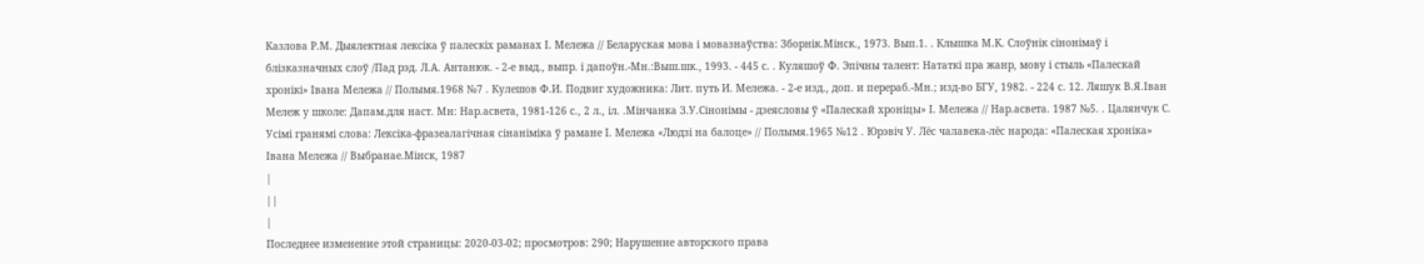Казлова Р.М. Дыялектная лексіка ў палескіх раманах І. Мележа // Беларуская мова і мовазнаўства: Зборнік.Мінск., 1973. Вып.1. . Клышка М.К. Слоўнік сінонімаў і блізказначных слоў /Пад рэд. Л.А. Антанюк. - 2-е выд., выпр. і дапоўн.-Мн.:Выш.шк., 1993. - 445 с. . Куляшоў Ф. Эпічны талент: Нататкі пра жанр, мову і стыль «Палескай хронікі» Івана Мележа // Полымя.1968 №7 . Кулешов Ф.И. Подвиг художника: Лит. путь И. Мележа. - 2-е изд., доп. и перераб.-Мн.; изд-во БГУ, 1982. - 224 с. 12. Ляшук В.Я.Іван Мележ у школе: Дапам.для наст. Мн: Нар.асвета, 1981-126 с., 2 л., іл. .Мінчанка З.У.Сінонімы - дзеясловы ў «Палескай хроніцы» І. Мележа // Нар.асвета. 1987 №5. . Цалянчук С. Усімі гранямі слова: Лексіка-фразеалагічная сінаніміка ў рамане І. Мележа «Людзі на балоце» // Полымя.1965 №12 . Юрэвіч У. Лёс чалавека-лёс народа: «Палеская хроніка» Івана Мележа // Выбранае.Мінск, 1987
|
||
|
Последнее изменение этой страницы: 2020-03-02; просмотров: 290; Нарушение авторского права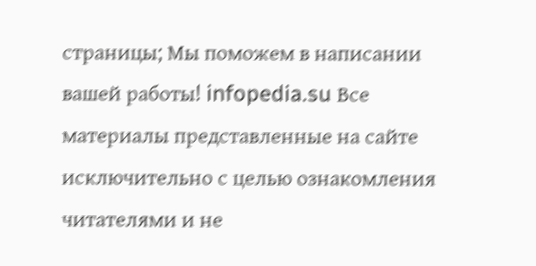страницы; Мы поможем в написании вашей работы! infopedia.su Все материалы представленные на сайте исключительно с целью ознакомления читателями и не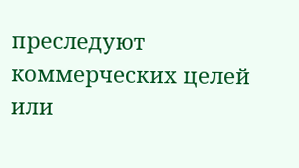преследуют коммерческих целей или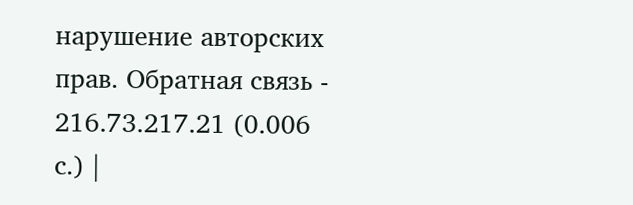нарушение авторских прав. Обратная связь - 216.73.217.21 (0.006 с.) |